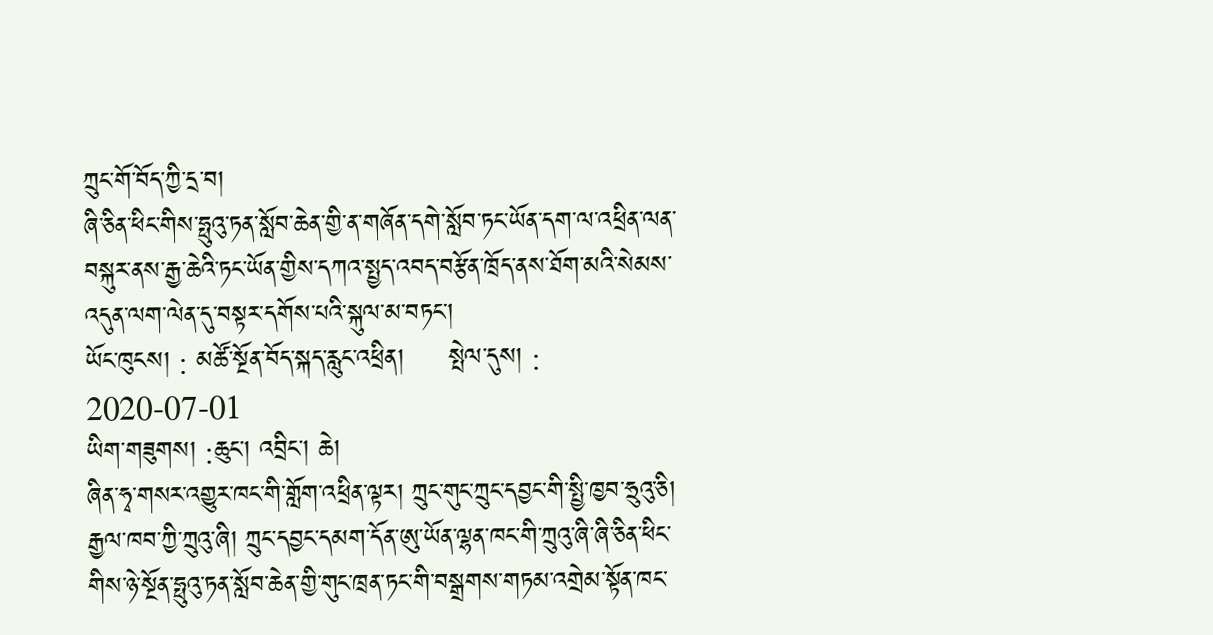ཀྲུང་གོ་བོད་ཀྱི་དྲ་བ།
ཞི་ཅིན་ཕིང་གིས་ཧྥུའུ་ཏན་སློབ་ཆེན་གྱི་ན་གཞོན་དགེ་སློབ་ཏང་ཡོན་དག་ལ་འཕྲིན་ལན་བསྐུར་ནས་རྒྱ་ཆེའི་ཏང་ཡོན་གྱིས་དཀའ་སྤྱད་འབད་བརྩོན་ཁྲོད་ནས་ཐོག་མའི་སེམས་འདུན་ལག་ལེན་དུ་བསྟར་དགོས་པའི་སྐུལ་མ་བཏང་།
ཡོང་ཁུངས། : མཚོ་སྔོན་བོད་སྐད་རླུང་འཕྲིན།     སྤེལ་དུས། : 2020-07-01
ཡིག་གཟུགས། :ཆུང་། འབྲིང་། ཆེ།
ཞིན་ཧྭ་གསར་འགྱུར་ཁང་གི་གློག་འཕྲིན་ལྟར། ཀྲུང་གུང་ཀྲུང་དབྱང་གི་སྤྱི་ཁྱབ་ཧྲུའུ་ཅི། རྒྱལ་ཁབ་ཀྱི་ཀྲུའུ་ཞི། ཀྲུང་དབྱང་དམག་དོན་ཨུ་ཡོན་ལྷན་ཁང་གི་ཀྲུའུ་ཞི་ཞི་ཅིན་ཕིང་གིས་ཉེ་སྔོན་ཧྥུའུ་ཏན་སློབ་ཆེན་གྱི་གུང་ཁྲན་ཏང་གི་བསྒྲགས་གཏམ་འགྲེམ་སྟོན་ཁང་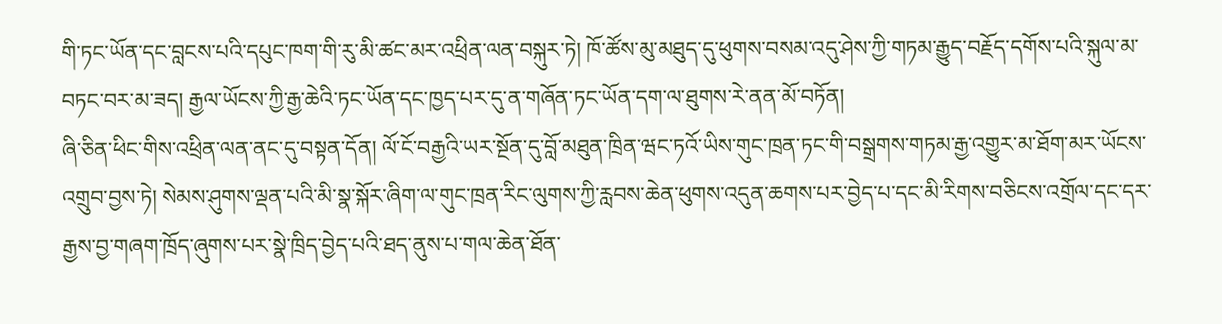གི་ཏང་ཡོན་དང་བླངས་པའི་དཔུང་ཁག་གི་རུ་མི་ཚང་མར་འཕྲིན་ལན་བསྐུར་ཏེ། ཁོ་ཚོས་མུ་མཐུད་དུ་ཕུགས་བསམ་འདུ་ཤེས་ཀྱི་གཏམ་རྒྱུད་བརྗོད་དགོས་པའི་སྐུལ་མ་བཏང་བར་མ་ཟད། རྒྱལ་ཡོངས་ཀྱི་རྒྱ་ཆེའི་ཏང་ཡོན་དང་ཁྱད་པར་དུ་ན་གཞོན་ཏང་ཡོན་དག་ལ་ཐུགས་རེ་ནན་མོ་བཏོན།
ཞི་ཅིན་ཕིང་གིས་འཕྲིན་ལན་ནང་དུ་བསྟན་དོན། ལོ་ངོ་བརྒྱའི་ཡར་སྔོན་དུ་བློ་མཐུན་ཁྲིན་ཝང་ཏའོ་ཡིས་གུང་ཁྲན་ཏང་གི་བསྒྲགས་གཏམ་རྒྱ་འགྱུར་མ་ཐོག་མར་ཡོངས་འགྲུབ་བྱས་ཏེ། སེམས་ཤུགས་ལྡན་པའི་མི་སྣ་སྐོར་ཞིག་ལ་གུང་ཁྲན་རིང་ལུགས་ཀྱི་རླབས་ཆེན་ཕུགས་འདུན་ཆགས་པར་བྱེད་པ་དང་མི་རིགས་བཅིངས་འགྲོལ་དང་དར་རྒྱས་བྱ་གཞག་ཁྲོད་ཞུགས་པར་སྣེ་ཁྲིད་བྱེད་པའི་ཐད་ནུས་པ་གལ་ཆེན་ཐོན་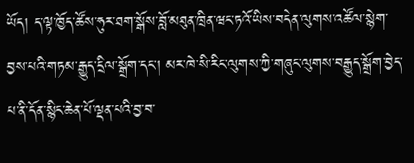ཡོད། ད་ལྟ་ཁྱོད་ཚོས་ཧུར་ཐག་སྒོས་བློ་མཐུན་ཁྲིན་ཝང་ཏའོ་ཡིས་བདེན་ལུགས་འཚོལ་སྙེག་བྱས་པའི་གཏམ་རྒྱུད་དྲིལ་སྒྲོག་དང་། མར་ཁེ་སི་རིང་ལུགས་ཀྱི་གཞུང་ལུགས་བརྒྱུད་སྒྲོག་བྱེད་པ་ནི་དོན་སྙིང་ཆེན་པོ་ལྡན་པའི་བྱ་བ་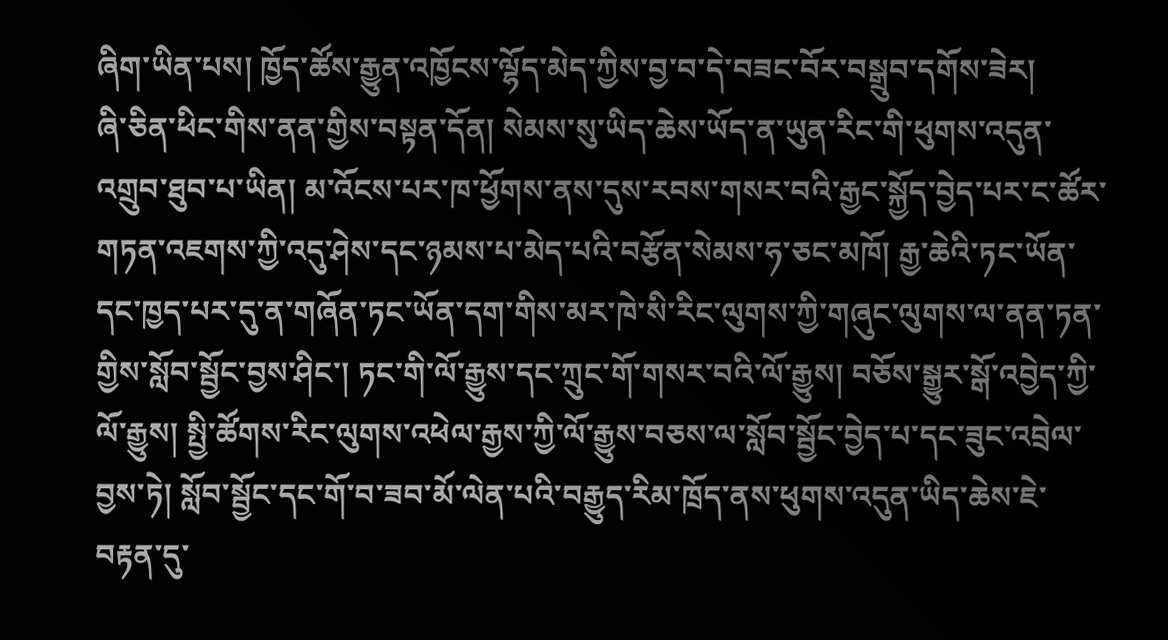ཞིག་ཡིན་པས། ཁྱོད་ཚོས་རྒྱུན་འཁྱོངས་ལྷོད་མེད་ཀྱིས་བྱ་བ་དེ་བཟང་བོར་བསྒྲུབ་དགོས་ཟེར།
ཞི་ཅིན་ཕིང་གིས་ནན་གྱིས་བསྟན་དོན། སེམས་སུ་ཡིད་ཆེས་ཡོད་ན་ཡུན་རིང་གི་ཕུགས་འདུན་འགྲུབ་ཐུབ་པ་ཡིན། མ་འོངས་པར་ཁ་ཕྱོགས་ནས་དུས་རབས་གསར་བའི་རྒྱང་སྐྱོད་བྱེད་པར་ང་ཚོར་གཏན་འཇགས་ཀྱི་འདུ་ཤེས་དང་ཉམས་པ་མེད་པའི་བརྩོན་སེམས་ཧ་ཅང་མཁོ། རྒྱ་ཆེའི་ཏང་ཡོན་དང་ཁྱད་པར་དུ་ན་གཞོན་ཏང་ཡོན་དག་གིས་མར་ཁེ་སི་རིང་ལུགས་ཀྱི་གཞུང་ལུགས་ལ་ནན་ཏན་གྱིས་སློབ་སྦྱོང་བྱས་ཤིང་། ཏང་གི་ལོ་རྒྱུས་དང་ཀྲུང་གོ་གསར་བའི་ལོ་རྒྱུས། བཅོས་སྒྱུར་སྒོ་འབྱེད་ཀྱི་ལོ་རྒྱུས། སྤྱི་ཚོགས་རིང་ལུགས་འཕེལ་རྒྱས་ཀྱི་ལོ་རྒྱུས་བཅས་ལ་སློབ་སྦྱོང་བྱེད་པ་དང་ཟུང་འབྲེལ་བྱས་ཏེ། སློབ་སྦྱོང་དང་གོ་བ་ཟབ་མོ་ལེན་པའི་བརྒྱུད་རིམ་ཁྲོད་ནས་ཕུགས་འདུན་ཡིད་ཆེས་ཇེ་བརྟན་དུ་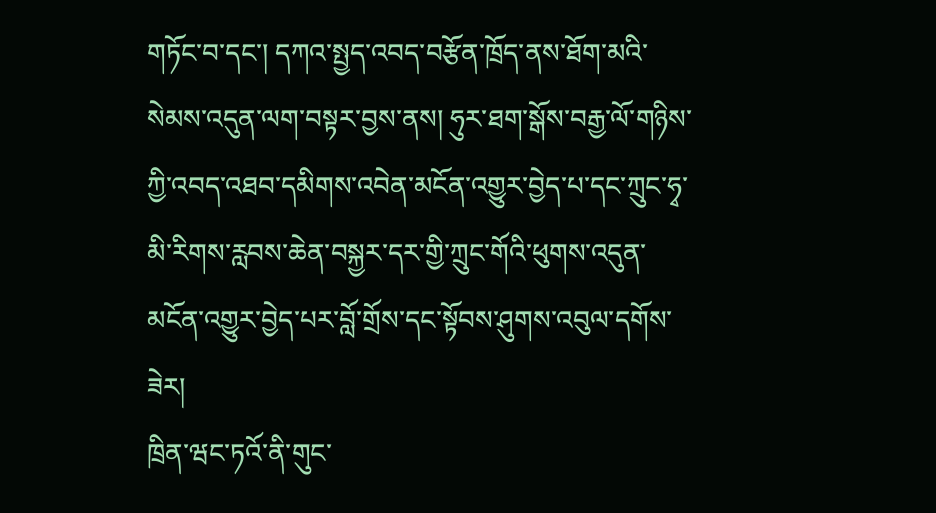གཏོང་བ་དང་། དཀའ་སྤྱད་འབད་བརྩོན་ཁྲོད་ནས་ཐོག་མའི་སེམས་འདུན་ལག་བསྟར་བྱས་ནས། ཧུར་ཐག་སྒོས་བརྒྱ་ལོ་གཉིས་ཀྱི་འབད་འཐབ་དམིགས་འབེན་མངོན་འགྱུར་བྱེད་པ་དང་ཀྲུང་ཧྭ་མི་རིགས་རླབས་ཆེན་བསྐྱར་དར་གྱི་ཀྲུང་གོའི་ཕུགས་འདུན་མངོན་འགྱུར་བྱེད་པར་བློ་གྲོས་དང་སྟོབས་ཤུགས་འབུལ་དགོས་ཟེར།
ཁྲིན་ཝང་ཏའོ་ནི་གུང་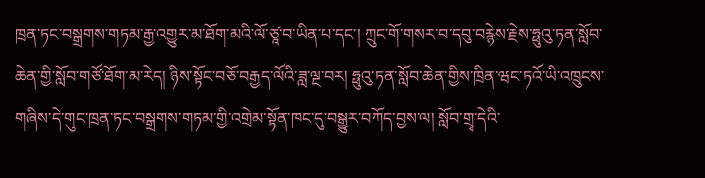ཁྲན་ཏང་བསྒྲགས་གཏམ་རྒྱ་འགྱུར་མ་ཐོག་མའི་ལོ་ཙཱ་བ་ཡིན་པ་དང་། ཀྲུང་གོ་གསར་བ་དབུ་བརྙེས་རྗེས་ཧྥུའུ་ཏན་སློབ་ཆེན་གྱི་སློབ་གཙོ་ཐོག་མ་རེད། ཉིས་སྟོང་བཅོ་བརྒྱད་ལོའི་ཟླ་ལྔ་བར། ཧྥུའུ་ཏན་སློབ་ཆེན་གྱིས་ཁྲིན་ཝང་ཏའོ་ཡི་འཁྲུངས་གཞིས་དེ་གུང་ཁྲན་ཏང་བསྒྲགས་གཏམ་གྱི་འགྲེམ་སྟོན་ཁང་དུ་བསྒྱུར་བཀོད་བྱས་ལ། སློབ་གྲྭ་དེའི་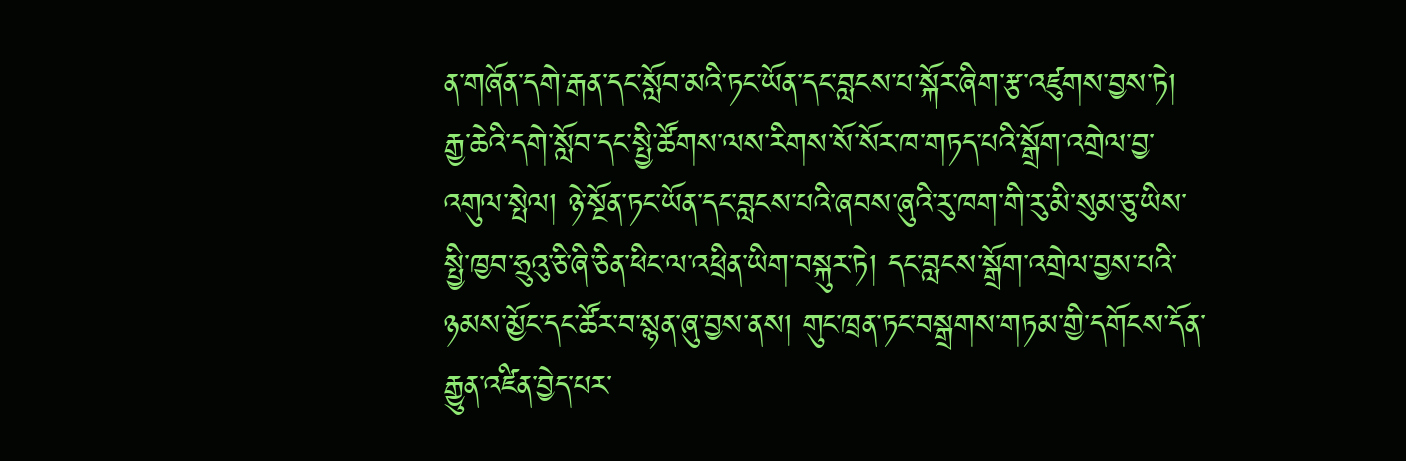ན་གཞོན་དགེ་རྒན་དང་སློབ་མའི་ཏང་ཡོན་དང་བླངས་པ་སྐོར་ཞིག་རྩ་འཛུགས་བྱས་ཏེ། རྒྱ་ཆེའི་དགེ་སློབ་དང་སྤྱི་ཚོགས་ལས་རིགས་སོ་སོར་ཁ་གཏད་པའི་སྒྲོག་འགྲེལ་བྱ་འགུལ་སྤེལ། ཉེ་སྔོན་ཏང་ཡོན་དང་བླངས་པའི་ཞབས་ཞུའི་རུ་ཁག་གི་རུ་མི་སུམ་ཅུ་ཡིས་སྤྱི་ཁྱབ་ཧྲུའུ་ཅི་ཞི་ཅིན་ཕིང་ལ་འཕྲིན་ཡིག་བསྐུར་ཏེ། དང་བླངས་སྒྲོག་འགྲེལ་བྱས་པའི་ཉམས་མྱོང་དང་ཚོར་བ་སྙན་ཞུ་བྱས་ནས། གུང་ཁྲན་ཏང་བསྒྲགས་གཏམ་གྱི་དགོངས་དོན་རྒྱུན་འཛིན་བྱེད་པར་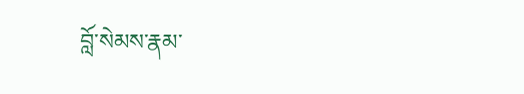བློ་སེམས་རྣམ་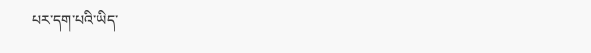པར་དག་པའི་ཡིད་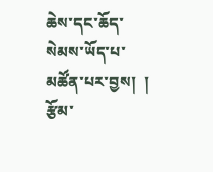ཆེས་དང་ཆོད་སེམས་ཡོད་པ་མཚོན་པར་བྱས།  །
རྩོམ་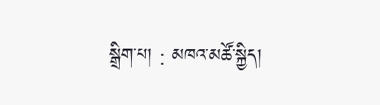སྒྲིག་པ། : མཁའ་མཚོ་སྐྱིད།